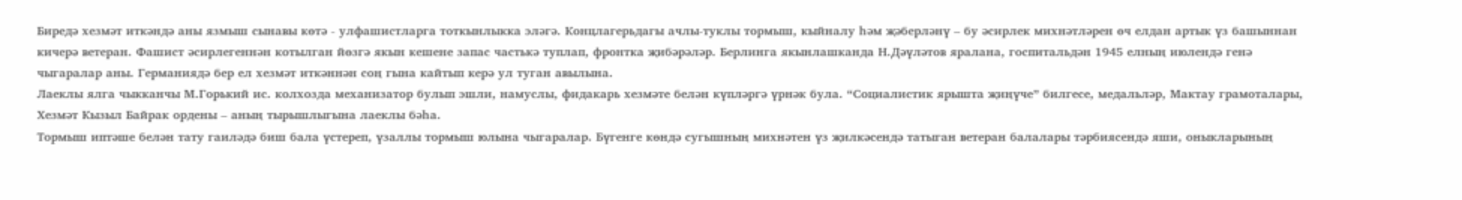Биредә хезмәт иткәндә аны язмыш сынавы көтә - улфашистларга тоткынлыкка эләгә. Концлагерьдагы ачлы-туклы тормыш, кыйналу һәм җәберләнү – бу әсирлек михнәтләрен өч елдан артык үз башыннан кичерә ветеран. Фашист әсирлегеннән котылган йөзгә якын кешене запас частькә туплап, фронтка җибәрәләр. Берлинга якынлашканда Н.Дәүләтов яралана, госпитальдән 1945 елның июлендә генә чыгаралар аны. Германиядә бер ел хезмәт иткәннән соң гына кайтып керә ул туган авылына.
Лаеклы ялга чыкканчы М.Горький ис. колхозда механизатор булып эшли, намуслы, фидакарь хезмәте белән күпләргә үрнәк була. “Социалистик ярышта җиңүче” билгесе, медальләр, Мактау грамоталары, Хезмәт Кызыл Байрак ордены – аның тырышлыгына лаеклы бәһа.
Тормыш иптәше белән тату гаиләдә биш бала үстереп, үзаллы тормыш юлына чыгаралар. Бүгенге көндә сугышның михнәтен үз җилкәсендә татыган ветеран балалары тәрбиясендә яши, оныкларының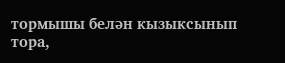тормышы белән кызыксынып тора,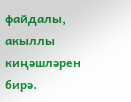файдалы, акыллы киңәшләрен бирә.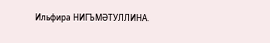Ильфира НИГЪМӘТУЛЛИНА.